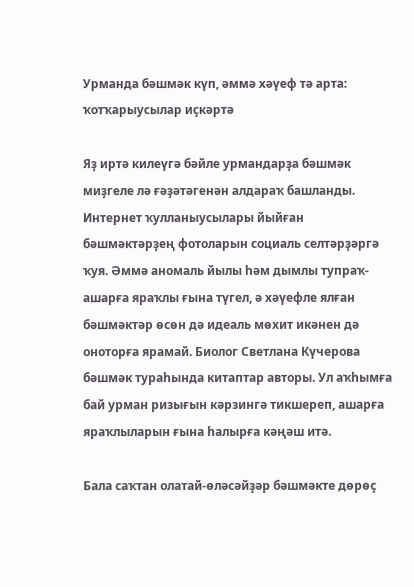Урманда бәшмәк күп, әммә хәүеф тә арта: ҡотҡарыусылар иҫкәртә

Яҙ иртә килеүгә бәйле урмандарҙа бәшмәк миҙгеле лә ғәҙәтәгенән алдараҡ башланды. Интернет ҡулланыусылары йыйған бәшмәктәрҙең фотоларын социаль селтәрҙәргә ҡуя. Әммә аномаль йылы һәм дымлы тупраҡ-ашарға яраҡлы ғына түгел, ә хәүефле ялған бәшмәктәр өсөн дә идеаль мөхит икәнен дә оноторға ярамай. Биолог Светлана Күчерова бәшмәк тураһында китаптар авторы. Ул аҡһымға бай урман ризығын кәрзингә тикшереп, ашарға яраҡлыларын ғына һалырға кәңәш итә.

Бала саҡтан олатай-өләсәйҙәр бәшмәкте дөрөҫ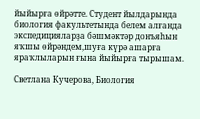йыйырға өйрәтте. Студент йылдарында биология факультетында белем алғанда экспедицияларҙа бәшмәктәр донъяһын яҡшы өйрәндем,шуға күрә ашарға яраҡлыларын ғына йыйырға тырышам.

Светлана Кучерова, Биология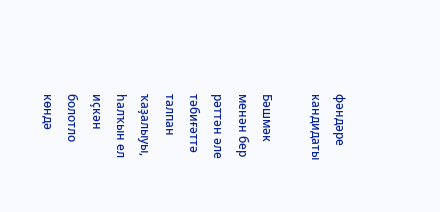фәндәре кандидаты

Бәшмәк менән бер рәттән әле тәбиғәттә талпан ҡаҙалыуы, һалҡын ел иҫкән болотло көндә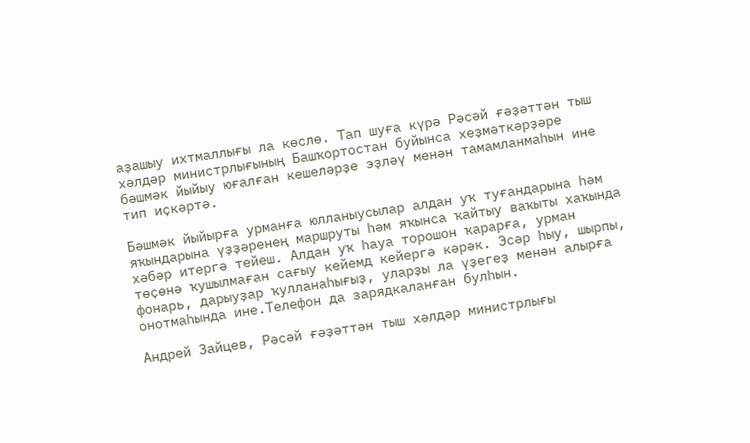аҙашыу ихтмаллығы ла көслө. Тап шуға күрә Рәсәй ғәҙәттән тыш хәлдәр министрлығының Башҡортостан буйынса хеҙмәткәрҙәре бәшмәк йыйыу юғалған кешеләрҙе эҙләү менән тамамланмаһын ине тип иҫкәртә.

Бәшмәк йыйырға урманға юлланыусылар алдан уҡ туғандарына һәм яҡындарына үҙҙәренең маршруты һәм яҡынса ҡайтыу ваҡыты хаҡында хәбәр итергә тейеш. Алдан уҡ һауа торошон ҡарарға, урман төҫөнә ҡушылмаған сағыу кейемд кейергә кәрәк. Эсәр һыу, шырпы, фонарь, дарыуҙар ҡулланаһығыҙ, уларҙы ла үҙегеҙ менән алырға онотмаһында ине.Телефон да зарядкаланған булһын.

Андрей Зайцев, Рәсәй ғәҙәттән тыш хәлдәр министрлығы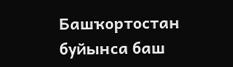Башҡортостан буйынса баш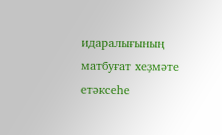идаралығының матбуғат хеҙмәте етәксеһе